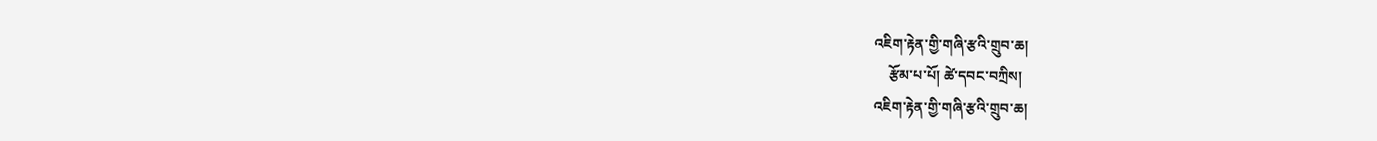འཇིག་རྟེན་གྱི་གཞི་རྩའི་གྲུབ་ཆ།
    རྩོམ་པ་པོ། ཚེ་དབང་བཀྲིས།
འཇིག་རྟེན་གྱི་གཞི་རྩའི་གྲུབ་ཆ།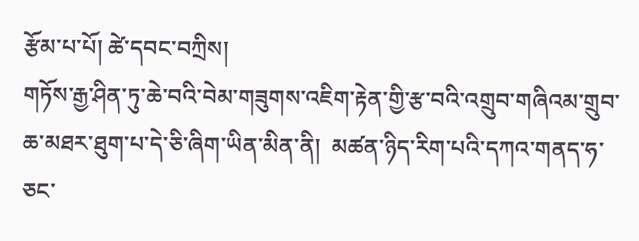རྩོམ་པ་པོ། ཚེ་དབང་བཀྲིས།
གཏོས་རྒྱ་ཤིན་ཏུ་ཆེ་བའི་བེམ་གཟུགས་འཇིག་རྟེན་གྱི་རྩ་བའི་འགྲུབ་གཞིའམ་གྲུབ་ཆ་མཐར་ཐུག་པ་དེ་ཅི་ཞིག་ཡིན་མིན་ནི།  མཚན་ཉིད་རིག་པའི་དཀའ་གནད་ཧ་ཅང་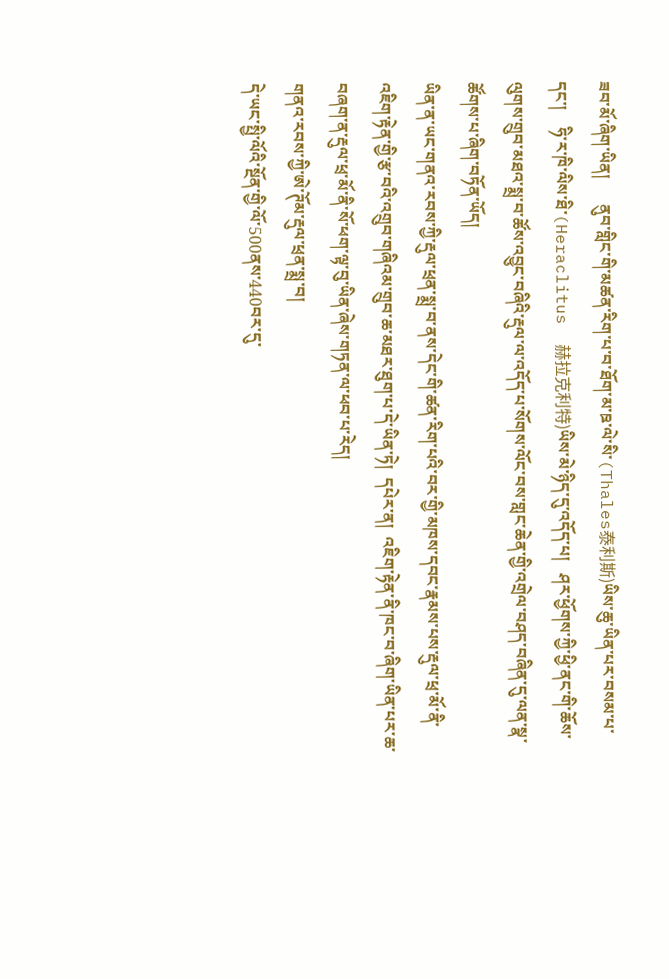ཟབ་མོ་ཞིག་ཡིན།      ནུབ་གླིང་གི་མཚན་རིག་པ་བ་ཐོག་མ་ཋ་ལེ་སི་(Thales泰利斯)ཡིས་ཆུ་ཡིན་པར་བསམ་པ་དང་།    ཧི་ར་ཁི་ལིས་ཐི་(Heraclitus  赫拉克利特)ཡིས་མེ་ཉིད་དུ་འདོད་པ།   ཤར་ཕྱོགས་ཀྱི་ཕྱི་ནང་གི་ཆོས་ལུགས་གྲུབ་མཐའ་སྨྲ་བ་ཚོས་འབྱུང་བཞིའི་རྡུལ་ལ་འདོད་པ་སོགས་ལོང་བས་གླང་ཆེན་གྱི་འགྲེལ་བཤད་བཞིན་དུ་ལན་སྣ་ཚོགས་པ་ཞིག་བཏོན་ཡོད།
ཡིན་ན་ཡང་གནའ་རབས་ཀྱི་རྡུལ་ཕྲན་སྨྲ་བ་ནས་དེང་གི་ཚན་རིག་པའི་བར་གྱི་མཁས་དབང་རྣམས་པས་རྡུལ་ཕྲ་མོ་ནི་འཇིག་རྟེན་གྱི་རྩ་བའི་འགྲུབ་གཞིའམ་གྲུབ་ཆ་མཐར་ཐུག་པ་དེ་ཡིན་ཏེ།  དཔེར་ན།  འཇིག་རྟེན་ནི་ཁང་བ་ཞིག་ཡིན་པར་ཆ་བཞག་ན་རྡུལ་ཕྲ་མོ་ནི་སོ་ཕག་ལྟ་བུ་ཡིན་ཞེས་གཏན་ལ་ཕབ་པ་རེད།
གནའ་རབས་ཀྱི་ཨེ་ཊོམ་རྡུལ་ཕྲན་སྨྲ་བ།
དེ་ཡང་སྤྱི་ལོའི་སྔོན་གྱི་ལོ་500ནས་440བར་དུ་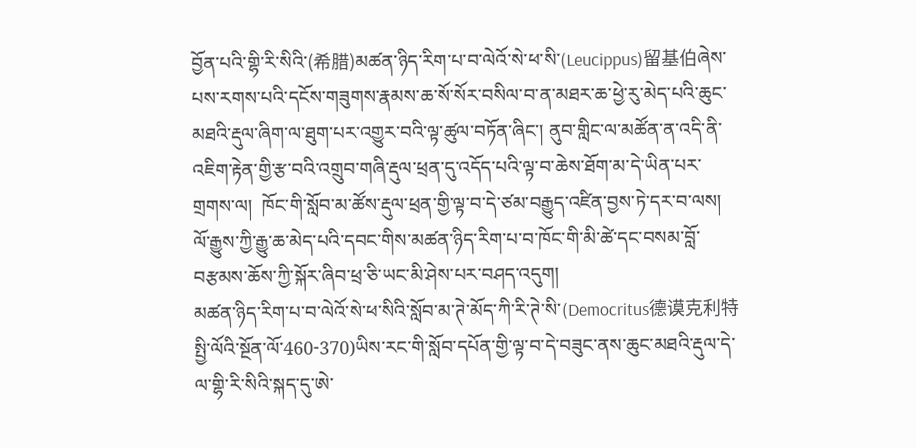བྱོན་པའི་གྷི་རི་སིའི་(希腊)མཚན་ཉིད་རིག་པ་བ་ལེའོ་སེ་ཕ་སི་(Leucippus)留基伯ཞེས་པས་རགས་པའི་དངོས་གཟུགས་རྣམས་ཆ་སོ་སོར་བསིལ་བ་ན་མཐར་ཆ་ཕྱེ་རུ་མེད་པའི་ཆུང་མཐའི་རྡུལ་ཞིག་ལ་ཐུག་པར་འགྱུར་བའི་ལྟ་ཚུལ་བཏོན་ཞིང་། ནུབ་གླིང་ལ་མཚོན་ན་འདི་ནི་འཇིག་རྟེན་གྱི་རྩ་བའི་འགྲུབ་གཞི་རྡུལ་ཕྲན་དུ་འདོད་པའི་ལྟ་བ་ཆེས་ཐོག་མ་དེ་ཡིན་པར་གྲགས་ལ།  ཁོང་གི་སློབ་མ་ཚོས་རྡུལ་ཕྲན་གྱི་ལྟ་བ་དེ་ཙམ་བརྒྱུད་འཛིན་བྱས་ཏེ་དར་བ་ལས།  ལོ་རྒྱུས་ཀྱི་རྒྱུ་ཆ་མེད་པའི་དབང་གིས་མཚན་ཉིད་རིག་པ་བ་ཁོང་གི་མི་ཚེ་དང་བསམ་བློ་བརྩམས་ཆོས་ཀྱི་སྐོར་ཞིབ་ཕྲ་ཅི་ཡང་མི་ཤེས་པར་བཤད་འདུག།
མཚན་ཉིད་རིག་པ་བ་ལེའོ་སེ་ཕ་སིའི་སློབ་མ་ཊེ་མོད་ཀི་རི་ཊེ་སི་(Democritus德谟克利特 སྤྱི་ལོའི་སྔོན་ལོ་460-370)ཡིས་རང་གི་སློབ་དཔོན་གྱི་ལྟ་བ་དེ་བཟུང་ནས་ཆུང་མཐའི་རྡུལ་དེ་ལ་གྷི་རི་སིའི་སྐད་དུ་ཨེ་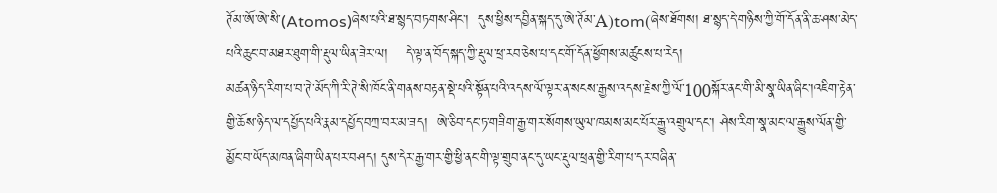ཊོམ་ཨོ་ཨེ་སི་(Atomos)ཞེས་པའི་ཐ་སྙད་བཏགས་ཤིང་།  དུས་ཕྱིས་དབྱིན་སྐད་དུ་ཨེ་ཊོམ་A)tom(ཞེས་ཐོགས། ཐ་སྙད་དེ་གཉིས་ཀྱི་གོ་དོན་ནི་ཆ་ཤས་མེད་པའི་ཆུང་བ་མཐར་ཐུག་གི་རྡུལ་ཡིན་ཟེར་ལ།    དེ་ལྟ་ན་བོད་སྐད་ཀྱི་རྡུལ་ཕྲ་རབ་ཅེས་པ་དང་གོ་དོན་ཕྱོགས་མཚུངས་པ་རེད།
མཚན་ཉིད་རིག་པ་བ་ཊེ་མོད་ཀི་རི་ཊེ་སི་ཁོང་ནི་གནས་བརྟན་སྡེ་པའི་སྟོན་པའི་འདས་ལོ་ལྟར་ན་སངས་རྒྱས་འདས་རྗེས་ཀྱི་ལོ་100སྐོར་ནང་གི་མི་སྣ་ཡིན་ཞིང་།འཇིག་རྟེན་གྱི་ཆོས་ཉིད་ལ་དཔྱོད་པའི་རྣམ་དཔྱོད་བཀྲ་བར་མ་ཟད།  ཨེ་ཅིབ་དང་ཏ་གཟིག་རྒྱ་གར་སོགས་ཡུལ་ཁམས་མང་པོར་རྒྱུ་འགྲུལ་དང་། ཤེས་རིག་སྣ་མང་ལ་རྒྱུས་ལོན་གྱི་མྱོང་བ་ཡོད་མཁན་ཞིག་ཡིན་པར་བཤད། དུས་དེར་རྒྱ་གར་གྱི་ཕྱི་ནང་གི་ལྟ་གྲུབ་ནང་དུ་ཡང་རྡུལ་ཕྲན་གྱི་རིག་པ་དར་བཞིན་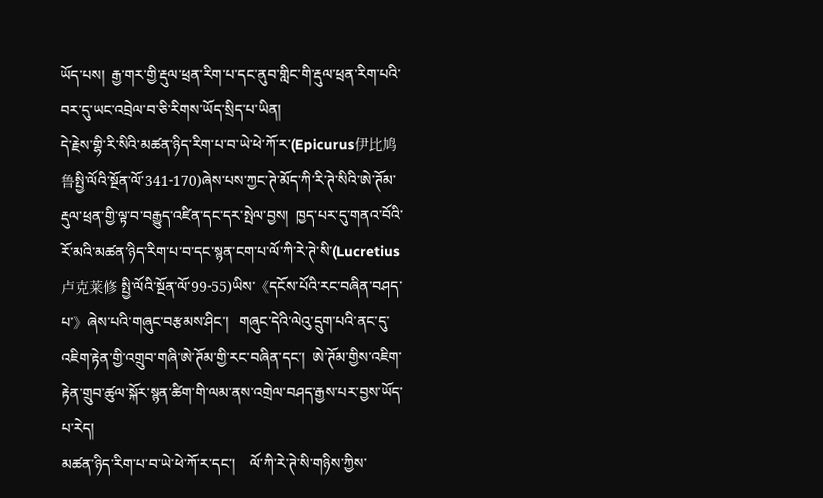ཡོད་པས།  རྒྱ་གར་གྱི་རྡུལ་ཕྲན་རིག་པ་དང་ནུབ་གླིང་གི་རྡུལ་ཕྲན་རིག་པའི་བར་དུ་ཡང་འབྲེལ་བ་ཅི་རིགས་ཡོད་སྲིད་པ་ཡིན།
དེ་རྗེས་གྷི་རི་སིའི་མཚན་ཉིད་རིག་པ་བ་ཡེ་ཕེ་ཀོ་ར་(Epicurus伊比鸠鲁སྤྱི་ལོའི་སྔོན་ལོ་341-170)ཞེས་པས་ཀྱང་ཊེ་མོད་ཀི་རི་ཊེ་སིའི་ཨེ་ཊོམ་རྡུལ་ཕྲན་གྱི་ལྟ་བ་བརྒྱུད་འཛིན་དང་དར་སྤེལ་བྱས།  ཁྱད་པར་དུ་གནའ་བོའི་རོ་མའི་མཚན་ཉིད་རིག་པ་བ་དང་སྙན་ངག་པ་ལོ་ཀི་རེ་ཊེ་སི་(Lucretius卢克莱修 སྤྱི་ལོའི་སྔོན་ལོ་99-55)ཡིས་《དངོས་པོའི་རང་བཞིན་བཤད་པ་》ཞེས་པའི་གཞུང་བརྩམས་ཤིང་།   གཞུང་དེའི་ལེའུ་དྲུག་པའི་ནང་དུ་འཇིག་རྟེན་གྱི་འགྲུབ་གཞི་ཨེ་ཊོམ་གྱི་རང་བཞིན་དང་།  ཨེ་ཊོམ་གྱིས་འཇིག་རྟེན་གྲུབ་ཚུལ་སྐོར་སྙན་ཚིག་གི་ལམ་ནས་འགྲེལ་བཤད་རྒྱས་པར་བྱས་ཡོད་པ་རེད།
མཚན་ཉིད་རིག་པ་བ་ཡེ་ཕེ་ཀོ་ར་དང་།    ལོ་ཀི་རེ་ཊེ་སི་གཉིས་ཀྱིས་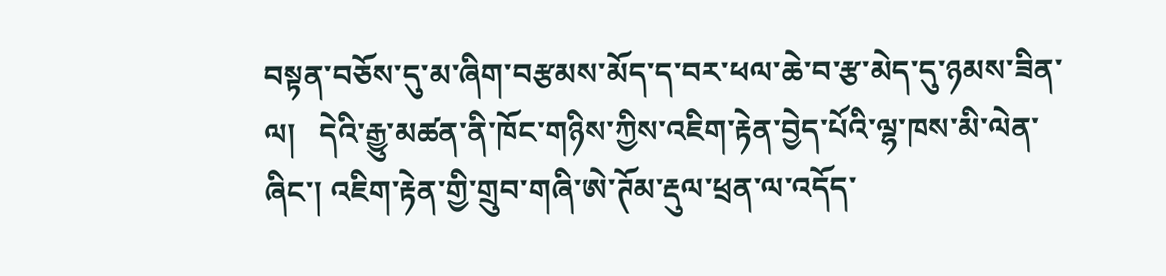བསྟན་བཅོས་དུ་མ་ཞིག་བརྩམས་མོད་ད་བར་ཕལ་ཆེ་བ་རྩ་མེད་དུ་ཉམས་ཟིན་ལ།   དེའི་རྒྱུ་མཚན་ནི་ཁོང་གཉིས་ཀྱིས་འཇིག་རྟེན་བྱེད་པོའི་ལྷ་ཁས་མི་ལེན་ཞིང་། འཇིག་རྟེན་གྱི་གྲུབ་གཞི་ཨེ་ཊོམ་རྡུལ་ཕྲན་ལ་འདོད་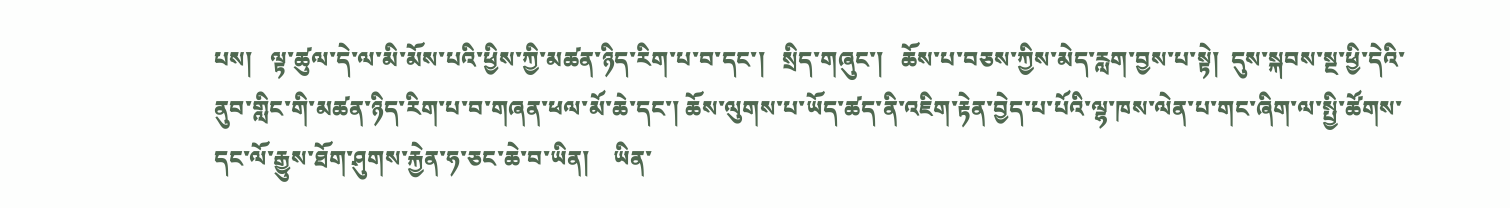པས།   ལྟ་ཚུལ་དེ་ལ་མི་མོས་པའི་ཕྱིས་ཀྱི་མཚན་ཉིད་རིག་པ་བ་དང་།   སྲིད་གཞུང་།   ཆོས་པ་བཅས་ཀྱིས་མེད་རླག་བྱས་པ་སྟེ།  དུས་སྐབས་སྔ་ཕྱི་དེའི་ནུབ་གླིང་གི་མཚན་ཉིད་རིག་པ་བ་གཞན་ཕལ་མོ་ཆེ་དང་། ཆོས་ལུགས་པ་ཡོད་ཚད་ནི་འཇིག་རྟེན་བྱེད་པ་པོའི་ལྷ་ཁས་ལེན་པ་གང་ཞིག་ལ་སྤྱི་ཚོགས་དང་ལོ་རྒྱུས་ཐོག་ཤུགས་རྐྱེན་ཧ་ཅང་ཆེ་བ་ཡིན།    ཡིན་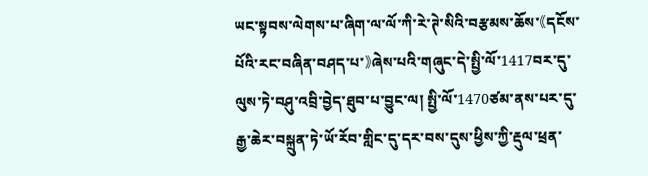ཡང་སྟབས་ལེགས་པ་ཞིག་ལ་ལོ་ཀི་རེ་ཊེ་སིའི་བརྩམས་ཆོས་《དངོས་པོའི་རང་བཞིན་བཤད་པ་》ཞེས་པའི་གཞུང་དེ་སྤྱི་ལོ་1417བར་དུ་ལུས་ཏེ་བཤུ་འབྲི་བྱེད་ཐུབ་པ་བྱུང་ལ། སྤྱི་ལོ་1470ཙམ་ནས་པར་དུ་རྒྱ་ཆེར་བསྐྲུན་ཏེ་ཡོ་རོབ་གླིང་དུ་དར་བས་དུས་ཕྱིས་ཀྱི་རྡུལ་ཕྲན་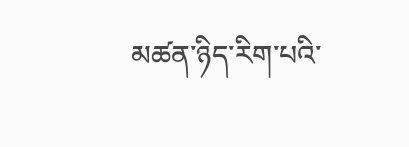མཚན་ཉིད་རིག་པའི་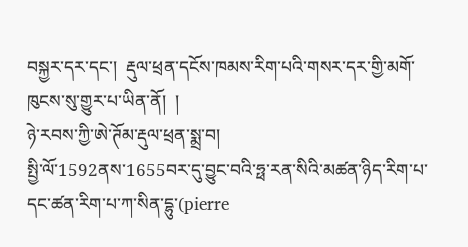བསྐྱར་དར་དང་།  རྡུལ་ཕྲན་དངོས་ཁམས་རིག་པའི་གསར་དར་གྱི་མགོ་ཁུངས་སུ་གྱུར་པ་ཡིན་ནོ།  །
ཉེ་རབས་ཀྱི་ཨེ་ཊོམ་རྡུལ་ཕྲན་སྨྲ་བ།
སྤྱི་ལོ་1592ནས་1655བར་དུ་བྱུང་བའི་ཧྥ་རན་སིའི་མཚན་ཉིད་རིག་པ་དང་ཚན་རིག་པ་ཀ་སིན་དྷུ་(pierre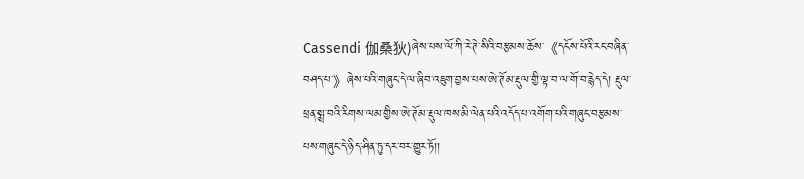Cassendi 伽桑狄)ཞེས་པས་ལོ་ཀི་རེ་ཊེ་སིའི་བརྩམས་ཆོས་《དངོས་པོའི་རང་བཞིན་བཤད་པ་》ཞེས་པའི་གཞུང་དེ་ལ་ཞིབ་འཇུག་བྱས་པས་ཨེ་ཊོམ་རྡུལ་གྱི་ལྟ་བ་ལ་གོ་བ་རྙེད་དེ། རྡུལ་ཕྲན་སྨྲ་བའི་རིགས་ལམ་གྱིས་ཨེ་ཊོམ་རྡུལ་ཁས་མི་ལེན་པའི་འདོད་པ་འགོག་པའི་གཞུང་བརྩམས་པས་གཞུང་དེ་ཉིད་ཤིན་ཏུ་དར་བར་གྱུར་ཏོ།།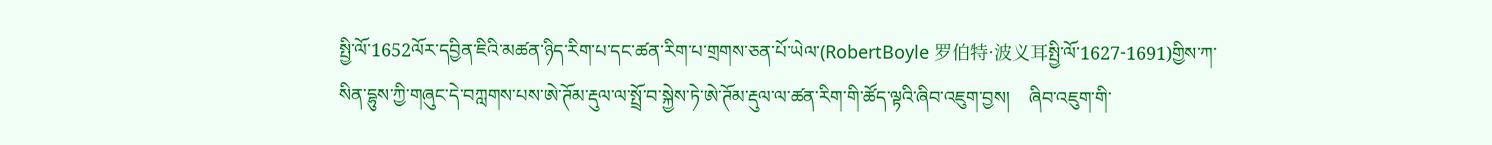སྤྱི་ལོ་1652ལོར་དབྱིན་ཇིའི་མཚན་ཉིད་རིག་པ་དང་ཚན་རིག་པ་གྲགས་ཅན་པོ་ཡེལ་(RobertBoyle 罗伯特·波义耳སྤྱི་ལོ་1627-1691)གྱིས་ཀ་སིན་དྷུས་ཀྱི་གཞུང་དེ་བཀླགས་པས་ཨེ་ཊོམ་རྡུལ་ལ་སྤྲོ་བ་སྐྱེས་ཏེ་ཨེ་ཊོམ་རྡུལ་ལ་ཚན་རིག་གི་ཚོད་ལྟའི་ཞིབ་འཇུག་བྱས།    ཞིབ་འཇུག་གི་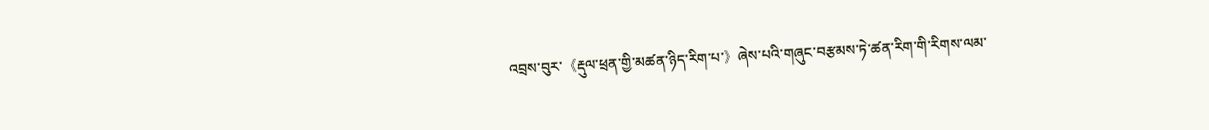འབྲས་བུར་《རྡུལ་ཕྲན་གྱི་མཚན་ཉིད་རིག་པ་》ཞེས་པའི་གཞུང་བརྩམས་ཏེ་ཚན་རིག་གི་རིགས་ལམ་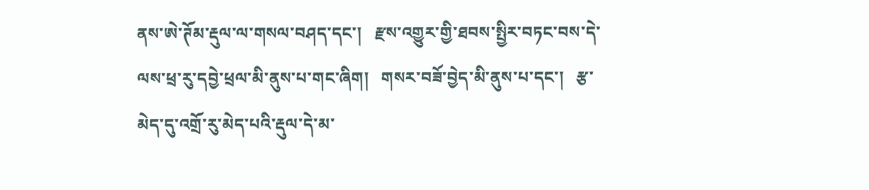ནས་ཨེ་ཊོམ་རྡུལ་ལ་གསལ་བཤད་དང་།   རྫས་འགྱུར་གྱི་ཐབས་སྤྱིར་བཏང་བས་དེ་ལས་ཕྲ་རུ་དབྱེ་ཕྲལ་མི་ནུས་པ་གང་ཞིག།   གསར་བཟོ་བྱེད་མི་ནུས་པ་དང་།   རྩ་མེད་དུ་འགྲོ་རུ་མེད་པའི་རྡུལ་དེ་མ་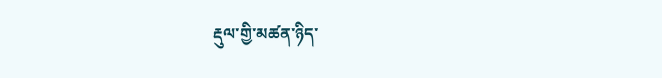རྡུལ་གྱི་མཚན་ཉིད་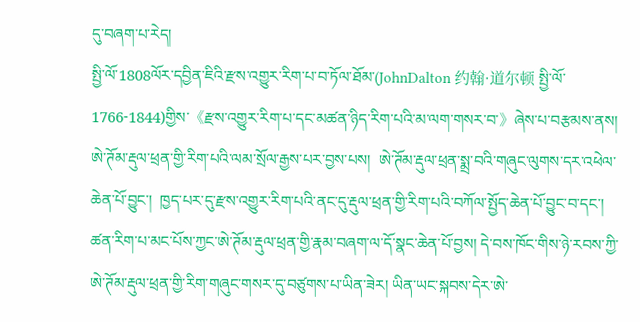དུ་བཞག་པ་རེད།
སྤྱི་ལོ་1808ལོར་དབྱིན་ཇིའི་རྫས་འགྱུར་རིག་པ་བ་ཏོལ་ཐོམ་(JohnDalton 约翰·道尔顿 སྤྱི་ལོ་1766-1844)གྱིས་《རྫས་འགྱུར་རིག་པ་དང་མཚན་ཉིད་རིག་པའི་མ་ལག་གསར་བ་》ཞེས་པ་བརྩམས་ནས།    ཨེ་ཊོམ་རྡུལ་ཕྲན་གྱི་རིག་པའི་ལམ་སྲོལ་རྒྱས་པར་བྱས་པས།  ཨེ་ཊོམ་རྡུལ་ཕྲན་སྨྲ་བའི་གཞུང་ལུགས་དར་འཕེལ་ཆེན་པོ་བྱུང་།  ཁྱད་པར་དུ་རྫས་འགྱུར་རིག་པའི་ནང་དུ་རྡུལ་ཕྲན་གྱི་རིག་པའི་བཀོལ་སྤྱོད་ཆེན་པོ་བྱུང་བ་དང་།  ཚན་རིག་པ་མང་པོས་ཀྱང་ཨེ་ཊོམ་རྡུལ་ཕྲན་གྱི་རྣམ་བཞག་ལ་དོ་སྣང་ཆེན་པོ་བྱས། དེ་བས་ཁོང་གིས་ཉེ་རབས་ཀྱི་ཨེ་ཊོམ་རྡུལ་ཕྲན་གྱི་རིག་གཞུང་གསར་དུ་བཙུགས་པ་ཡིན་ཟེར། ཡིན་ཡང་སྐབས་དེར་ཨེ་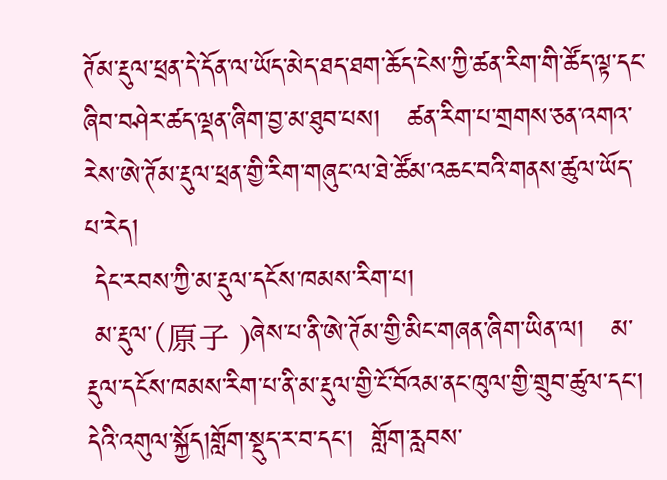ཊོམ་རྡུལ་ཕྲན་དེ་དོན་ལ་ཡོད་མེད་ཐད་ཐག་ཆོད་ངེས་ཀྱི་ཚན་རིག་གི་ཚོད་ལྟ་དང་ཞིབ་བཤེར་ཚད་ལྡན་ཞིག་བྱ་མ་ཐུབ་པས།   ཚན་རིག་པ་གྲགས་ཅན་འགའ་རེས་ཨེ་ཊོམ་རྡུལ་ཕྲན་གྱི་རིག་གཞུང་ལ་ཐེ་ཚོམ་འཆང་བའི་གནས་ཚུལ་ཡོད་པ་རེད།
 དེང་རབས་ཀྱི་མ་རྡུལ་དངོས་ཁམས་རིག་པ།
 མ་རྡུལ་(原子 )ཞེས་པ་ནི་ཨེ་ཊོམ་གྱི་མིང་གཞན་ཞིག་ཡིན་ལ།   མ་རྡུལ་དངོས་ཁམས་རིག་པ་ནི་མ་རྡུལ་གྱི་ངོ་བོའམ་ནང་ཁུལ་གྱི་གྲུབ་ཚུལ་དང་།  དེའི་འགུལ་སྐྱོད།གློག་སྡུད་ར་བ་དང་།  གློག་རླབས་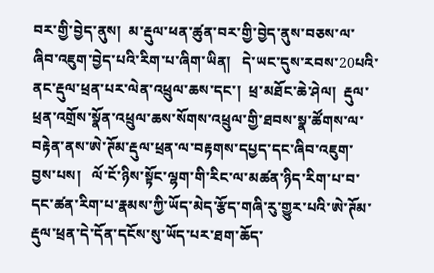བར་གྱི་བྱེད་ནུས།  མ་རྡུལ་ཕན་ཚུན་བར་གྱི་བྱེད་ནུས་བཅས་ལ་ཞིབ་འཇུག་བྱེད་པའི་རིག་པ་ཞིག་ཡིན།   དེ་ཡང་དུས་རབས་20པའི་ནང་རྡུལ་ཕྲན་པར་ལེན་འཕྲུལ་ཆས་དང་།  ཕྲ་མཐོང་ཆེ་ཤེལ།  རྡུལ་ཕྲན་འགྲོས་སྣོན་འཕྲུལ་ཆས་སོགས་འཕྲུལ་གྱི་ཐབས་སྣ་ཚོགས་ལ་བརྟེན་ནས་ཨེ་ཊོམ་རྡུལ་ཕྲན་ལ་བརྟགས་དཔྱད་དང་ཞིབ་འཇུག་བྱས་པས།   ལོ་ངོ་ཉིས་སྟོང་ལྷག་གི་རིང་ལ་མཚན་ཉིད་རིག་པ་བ་དང་ཚན་རིག་པ་རྣམས་ཀྱི་ཡོད་མེད་རྩོད་གཞི་རུ་གྱུར་པའི་ཨེ་ཊོམ་རྡུལ་ཕྲན་དེ་དོན་དངོས་སུ་ཡོད་པར་ཐག་ཆོད་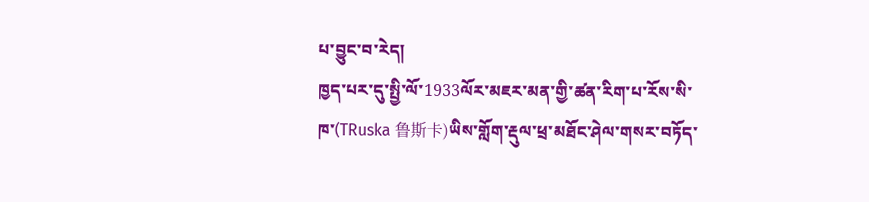པ་བྱུང་བ་རེད།
ཁྱད་པར་དུ་སྤྱི་ལོ་1933ལོར་མཇར་མན་གྱི་ཚན་རིག་པ་རོས་སི་ཁ་(TRuska 鲁斯卡)ཡིས་གློག་རྡུལ་ཕྲ་མཐོང་ཤེལ་གསར་བཏོད་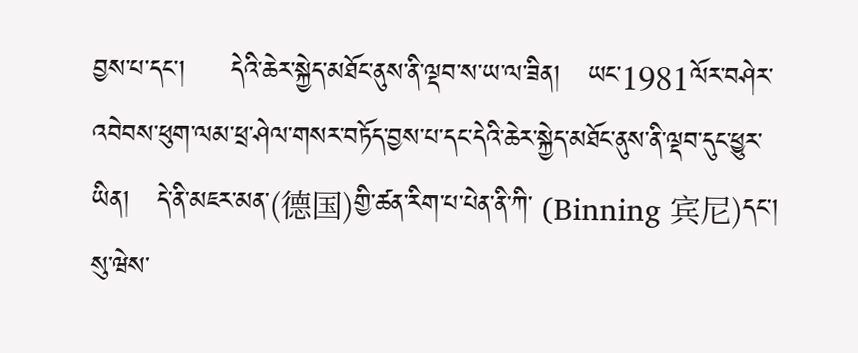བྱས་པ་དང་།     དེའི་ཆེར་སྐྱེད་མཐོང་ནུས་ནི་ལྡབ་ས་ཡ་ལ་ཟིན།   ཡང་1981ལོར་བཤེར་འབེབས་ཕུག་ལམ་ཕྲ་ཤེལ་གསར་བཏོད་བྱས་པ་དང་དེའི་ཆེར་སྐྱེད་མཐོང་ནུས་ནི་ལྡབ་དུང་ཕྱུར་ཡིན།   དེ་ནི་མཇར་མན་(德国)གྱི་ཚན་རིག་པ་པེན་ནི་ཀི་ (Binning 宾尼)དང་།      སུ་ཝེས་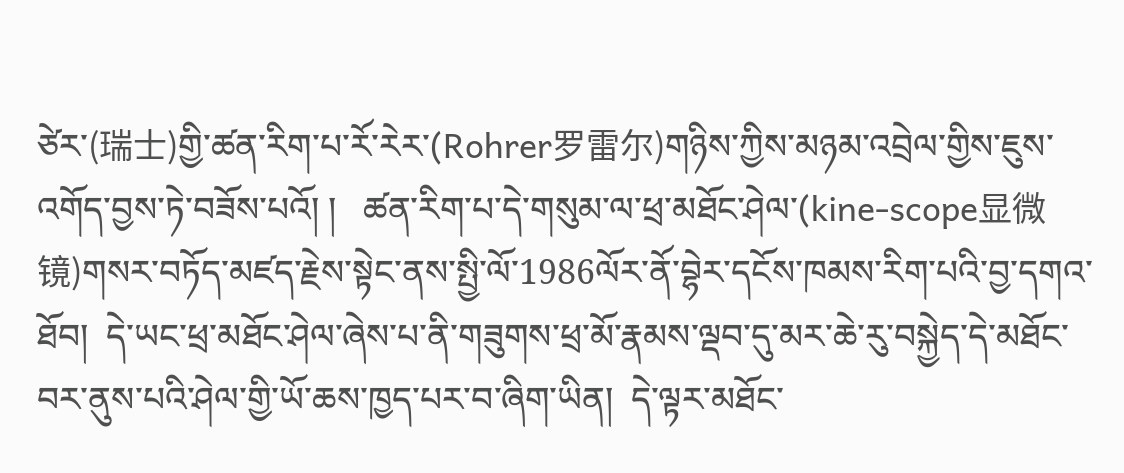ཙེར་(瑞士)གྱི་ཚན་རིག་པ་རོ་རེར་(Rohrer罗雷尔)གཉིས་ཀྱིས་མཉམ་འབྲེལ་གྱིས་ཇུས་འགོད་བྱས་ཏེ་བཟོས་པའོ། །   ཚན་རིག་པ་དེ་གསུམ་ལ་ཕྲ་མཐོང་ཤེལ་(kine-scope显微镜)གསར་བཏོད་མཛད་རྗེས་སྟེང་ནས་སྤྱི་ལོ་1986ལོར་ནོ་བྷེར་དངོས་ཁམས་རིག་པའི་བྱ་དགའ་ཐོབ།  དེ་ཡང་ཕྲ་མཐོང་ཤེལ་ཞེས་པ་ནི་གཟུགས་ཕྲ་མོ་རྣམས་ལྡབ་དུ་མར་ཆེ་རུ་བསྐྱེད་དེ་མཐོང་བར་ནུས་པའི་ཤེལ་གྱི་ཡོ་ཆས་ཁྱད་པར་བ་ཞིག་ཡིན།  དེ་ལྟར་མཐོང་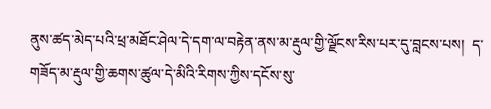ནུས་ཚད་མེད་པའི་ཕྲ་མཐོང་ཤེལ་དེ་དག་ལ་བརྟེན་ནས་མ་རྡུལ་གྱི་ལྗོངས་རིས་པར་དུ་བླངས་པས།  ད་གཟོད་མ་རྡུལ་གྱི་ཆགས་ཚུལ་དེ་མིའི་རིགས་ཀྱིས་དངོས་སུ་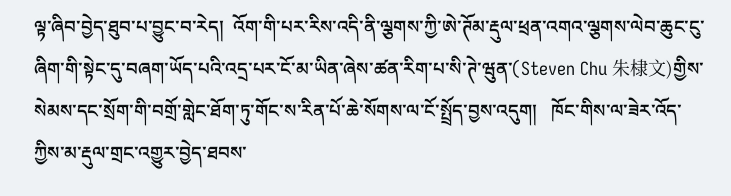ལྟ་ཞིབ་བྱེད་ཐུབ་པ་བྱུང་བ་རེད།  འོག་གི་པར་རིས་འདི་ནི་ལྕགས་ཀྱི་ཨེ་ཊོམ་རྡུལ་ཕྲན་འགའ་ལྕགས་ལེབ་ཆུང་ངུ་ཞིག་གི་སྟེང་དུ་བཞག་ཡོད་པའི་འདྲ་པར་ངོ་མ་ཡིན་ཞེས་ཚན་རིག་པ་སི་ཊེ་ཝུན་(Steven Chu 朱棣文)གྱིས་སེམས་དང་སྲོག་གི་བགྲོ་གླེང་ཐོག་ཏུ་གོང་ས་རིན་པོ་ཆེ་སོགས་ལ་ངོ་སྤྲོད་བྱས་འདུག།   ཁོང་གིས་ལ་ཟེར་འོད་ཀྱིས་མ་རྡུལ་གྲང་འགྱུར་བྱེད་ཐབས་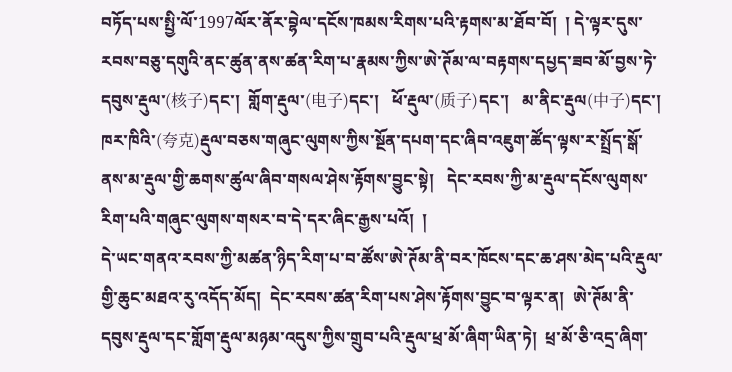བཏོད་པས་སྤྱི་ལོ་1997ལོར་ནོར་བྷེལ་དངོས་ཁམས་རིགས་པའི་རྟགས་མ་ཐོབ་བོ།  ། དེ་ལྟར་དུས་རབས་བཅུ་དགུའི་ནང་ཚུན་ནས་ཚན་རིག་པ་རྣམས་ཀྱིས་ཨེ་ཊོམ་ལ་བརྟགས་དཔྱད་ཟབ་མོ་བྱས་ཏེ་དབུས་རྡུལ་(核子)དང་།  གློག་རྡུལ་(电子)དང་།   ཕོ་རྡུལ་(质子)དང་།   མ་ནིང་རྡུལ(中子)དང་།    ཁར་ཁིའི་(夸克)རྡུལ་བཅས་གཞུང་ལུགས་ཀྱིས་སྔོན་དཔག་དང་ཞིབ་འཇུག་ཚོད་ལྟས་ར་སྤྲོད་སྒོ་ནས་མ་རྡུལ་གྱི་ཆགས་ཚུལ་ཞིབ་གསལ་ཤེས་རྟོགས་བྱུང་སྟེ།   དེང་རབས་ཀྱི་མ་རྡུལ་དངོས་ལུགས་རིག་པའི་གཞུང་ལུགས་གསར་བ་དེ་དར་ཞིང་རྒྱས་པའོ།  །
དེ་ཡང་གནའ་རབས་ཀྱི་མཚན་ཉིད་རིག་པ་བ་ཚོས་ཨེ་ཊོམ་ནི་བར་ཁོངས་དང་ཆ་ཤས་མེད་པའི་རྡུལ་གྱི་ཆུང་མཐའ་རུ་འདོད་མོད།  དེང་རབས་ཚན་རིག་པས་ཤེས་རྟོགས་བྱུང་བ་ལྟར་ན།  ཨེ་ཊོམ་ནི་དབུས་རྡུལ་དང་གློག་རྡུལ་མཉམ་འདུས་ཀྱིས་གྲུབ་པའི་རྡུལ་ཕྲ་མོ་ཞིག་ཡིན་ཏེ།  ཕྲ་མོ་ཅི་འདྲ་ཞིག་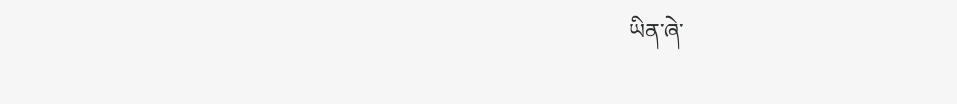ཡིན་ཞེ་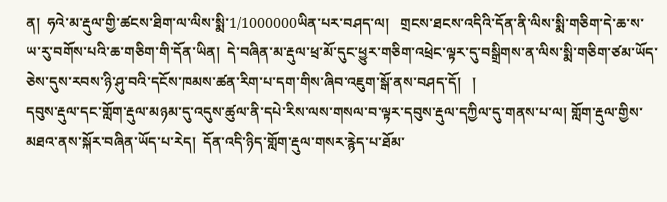ན།  ཧའེ་མ་རྡུལ་གྱི་ཚངས་ཐིག་ལ་ལིས་སྨི་1/1000000ཡིན་པར་བཤད་ལ།   གྲངས་ཐངས་འདིའི་དོན་ནི་ལིས་སྨི་གཅིག་དེ་ཆ་ས་ཡ་རུ་བགོས་པའི་ཆ་གཅིག་གི་དོན་ཡིན།  དེ་བཞིན་མ་རྡུལ་ཕྲ་མོ་དུང་ཕྱུར་གཅིག་འཕྲེང་ལྟར་དུ་བསྒྲིགས་ན་ལིས་སྨི་གཅིག་ཙམ་ཡོད་ཅེས་དུས་རབས་ཉི་ཤུ་བའི་དངོས་ཁམས་ཚན་རིག་པ་དག་གིས་ཞིབ་འཇུག་སྒོ་ནས་བཤད་དོ།   །
དབུས་རྡུལ་དང་གློག་རྡུལ་མཉམ་དུ་འདུས་ཚུལ་ནི་དཔེ་རིས་ལས་གསལ་བ་ལྟར་དབུས་རྡུལ་དཀྱིལ་དུ་གནས་པ་ལ། གློག་རྡུལ་གྱིས་མཐའ་ནས་སྐོར་བཞིན་ཡོད་པ་རེད།  དོན་འདི་ཉིད་གློག་རྡུལ་གསར་རྙེད་པ་ཐོམ་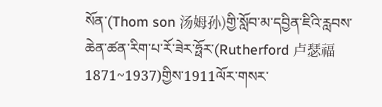སོན་(Thom son 汤姆孙)གྱི་སློབ་མ་དབྱིན་ཇིའི་རླབས་ཆེན་ཚན་རིག་པ་རོ་ཟེར་ཧྥོར་(Rutherford 卢瑟福 1871~1937)གྱིས་1911ལོར་གསར་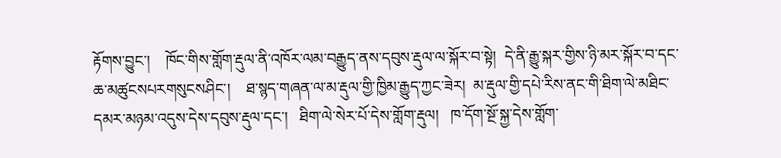རྟོགས་བྱུང་།    ཁོང་གིས་གློག་རྡུལ་ནི་འཁོར་ལམ་བརྒྱུད་ནས་དབུས་རྡུལ་ལ་སྐོར་བ་སྟེ།  དེ་ནི་རྒྱུ་སྐར་གྱིས་ཉི་མར་སྐོར་བ་དང་ཆ་མཚུངསཔརགསུངསཤིང་།    ཐ་སྙད་གཞན་ལ་མ་རྡུལ་གྱི་ཁྱིམ་རྒྱུད་ཀྱང་ཟེར།  མ་རྡུལ་གྱི་དཔེ་རིས་ནང་གི་ཐིག་ལེ་མཐིང་དམར་མཉམ་འདུས་དེས་དབུས་རྡུལ་དང་།   ཐིག་ལེ་སེར་པོ་དེས་གློག་རྡུལ།   ཁ་དོག་སྔོ་སྐྱ་དེས་གློག་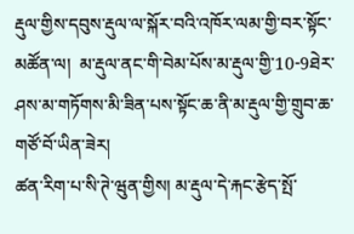རྡུལ་གྱིས་དབུས་རྡུལ་ལ་སྐོར་བའི་འཁོར་ལམ་གྱི་བར་སྟོང་མཚོན་ལ།  མ་རྡུལ་ནང་གི་བེམ་པོས་མ་རྡུལ་གྱི་10-9ཐེར་ཤས་མ་གཏོགས་མི་ཟིན་པས་སྟོང་ཆ་ནི་མ་རྡུལ་གྱི་གྲུབ་ཆ་གཙོ་བོ་ཡིན་ཟེར།
ཚན་རིག་པ་སི་ཊེ་ཝུན་གྱིས། མ་རྡུལ་དེ་རྐང་རྩེད་སྤོ་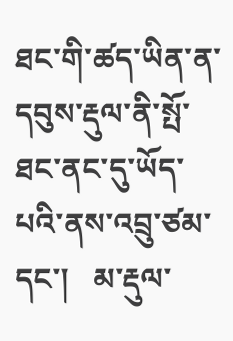ཐང་གི་ཚད་ཡིན་ན་དབུས་རྡུལ་ནི་སྤོ་ཐང་ནང་དུ་ཡོད་པའི་ནས་འབྲུ་ཙམ་དང་།   མ་རྡུལ་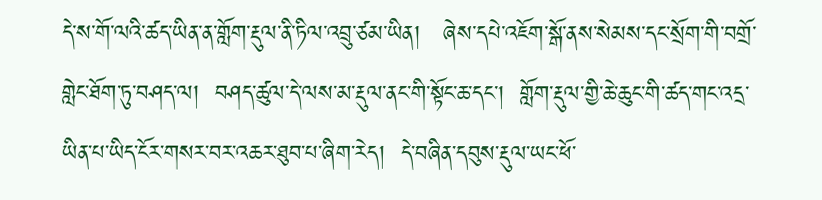དེ་ས་གོ་ལའི་ཚད་ཡིན་ན་གློག་རྡུལ་ནི་ཏིལ་འབྲུ་ཙམ་ཡིན།   ཞེས་དཔེ་འཇོག་སྒོ་ནས་སེམས་དང་སྲོག་གི་བགྲོ་གླེང་ཐོག་ཏུ་བཤད་ལ།  བཤད་ཚུལ་དེ་ལས་མ་རྡུལ་ནང་གི་སྟོང་ཆ་དང་།  གློག་རྡུལ་གྱི་ཆེ་ཆུང་གི་ཚད་གང་འདྲ་ཡིན་པ་ཡིད་ངོར་གསར་བར་འཆར་ཐུབ་པ་ཞིག་རེད།  དེ་བཞིན་དབུས་རྡུལ་ཡང་ཕོ་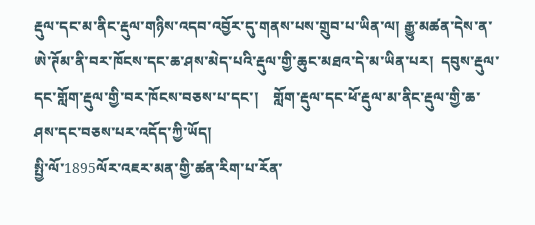རྡུལ་དང་མ་ནིང་རྡུལ་གཉིས་འདབ་འབྱོར་དུ་གནས་པས་གྲུབ་པ་ཡིན་ལ། རྒྱུ་མཚན་དེས་ན་ཨེ་ཊོམ་ནི་བར་ཁོངས་དང་ཆ་ཤས་མེད་པའི་རྡུལ་གྱི་ཆུང་མཐའ་དེ་མ་ཡིན་པར།  དབུས་རྡུལ་དང་གློག་རྡུལ་གྱི་བར་ཁོངས་བཅས་པ་དང་།    གློག་རྡུལ་དང་ཕོ་རྡུལ་མ་ནིང་རྡུལ་གྱི་ཆ་ཤས་དང་བཅས་པར་འདོད་ཀྱི་ཡོད།
སྤྱི་ལོ་1895ལོར་འཇར་མན་གྱི་ཚན་རིག་པ་རོན་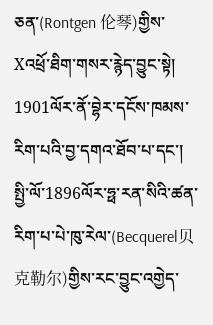ཅན་(Rontgen 伦琴)གྱིས་Xའཕྲོ་ཐིག་གསར་རྙེད་བྱུང་སྟེ།  1901ལོར་ནོ་བྷེར་དངོས་ཁམས་རིག་པའི་བྱ་དགའ་ཐོབ་པ་དང་།      སྤྱི་ལོ་1896ལོར་ཧྥ་རན་སིའི་ཚན་རིག་པ་པེ་ཁུ་རེལ་(Becquerel贝克勒尔)གྱིས་རང་བྱུང་འགྱེད་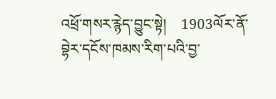འཕྲོ་གསར་རྙེད་བྱུང་སྟེ།    1903ལོར་ནོ་བྷེར་དངོས་ཁམས་རིག་པའི་བྱ་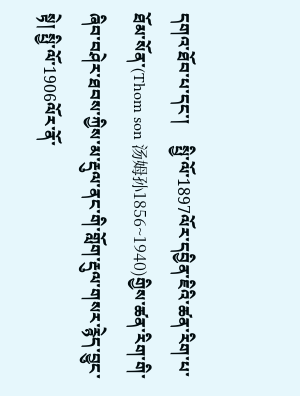དགའ་ཐོབ་པ་དང་།     སྤྱི་ལོ་1897ལོར་དབྱིན་ཇིའི་ཚན་རིག་པ་ཐོམ་སོན་(Thom son 汤姆孙1856~1940)གྱིས་ཚན་རིག་གི་ཞིབ་བཤེར་ཐབས་ཀྱིས་མ་རྡུལ་ནང་གི་གློག་རྡུལ་གསར་རྙེད་བྱུང་སྟེ། སྤྱི་ལོ་1906ལོར་ནོ་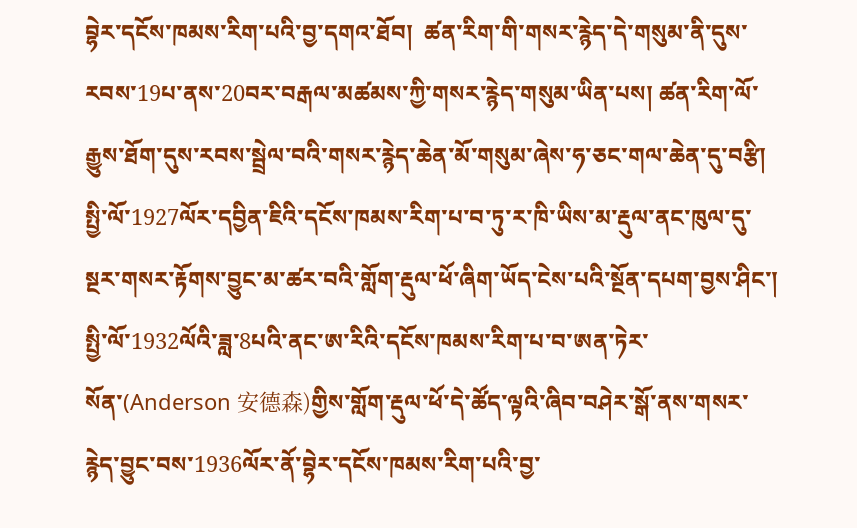བྷེར་དངོས་ཁམས་རིག་པའི་བྱ་དགའ་ཐོབ།  ཚན་རིག་གི་གསར་རྙེད་དེ་གསུམ་ནི་དུས་རབས་19པ་ནས་20བར་བརྒལ་མཚམས་ཀྱི་གསར་རྙེད་གསུམ་ཡིན་པས། ཚན་རིག་ལོ་རྒྱུས་ཐོག་དུས་རབས་སྦྲེལ་བའི་གསར་རྙེད་ཆེན་མོ་གསུམ་ཞེས་ཧ་ཅང་གལ་ཆེན་དུ་བརྩི།
སྤྱི་ལོ་1927ལོར་དབྱིན་ཇིའི་དངོས་ཁམས་རིག་པ་བ་ཏུ་ར་ཁི་ཡིས་མ་རྡུལ་ནང་ཁུལ་དུ་སྔར་གསར་རྟོགས་བྱུང་མ་ཚར་བའི་གློག་རྡུལ་ཕོ་ཞིག་ཡོད་ངེས་པའི་སྔོན་དཔག་བྱས་ཤིང་།  སྤྱི་ལོ་1932ལོའི་ཟླ་8པའི་ནང་ཨ་རིའི་དངོས་ཁམས་རིག་པ་བ་ཨན་ཏེར་སོན་(Anderson 安德森)གྱིས་གློག་རྡུལ་ཕོ་དེ་ཚོད་ལྟའི་ཞིབ་བཤེར་སྒོ་ནས་གསར་རྙེད་བྱུང་བས་1936ལོར་ནོ་བྷེར་དངོས་ཁམས་རིག་པའི་བྱ་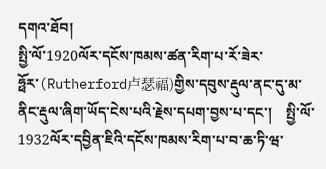དགའ་ཐོབ།
སྤྱི་ལོ་1920ལོར་དངོས་ཁམས་ཚན་རིག་པ་རོ་ཟེར་ཧྥོར་(Rutherford卢瑟福)གྱིས་དབུས་རྡུལ་ནང་དུ་མ་ནིང་རྡུལ་ཞིག་ཡོད་ངེས་པའི་རྗེས་དཔག་བྱས་པ་དང་།    སྤྱི་ལོ་1932ལོར་དབྱིན་ཇིའི་དངོས་ཁམས་རིག་པ་བ་ཆ་ཏི་ཝ་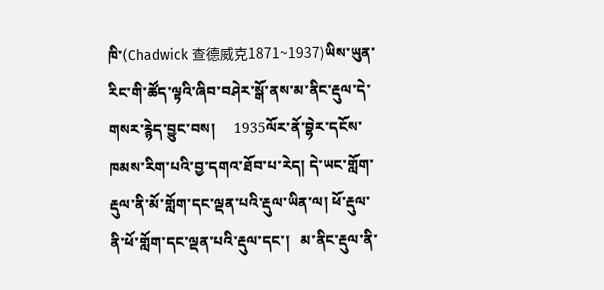ཁི་(Chadwick 查德威克1871~1937)ཡིས་ཡུན་རིང་གི་ཚོད་ལྟའི་ཞིབ་བཤེར་སྒོ་ནས་མ་ནིང་རྡུལ་དེ་གསར་རྙེད་བྱུང་བས།     1935ལོར་ནོ་བྷེར་དངོས་ཁམས་རིག་པའི་བྱ་དགའ་ཐོབ་པ་རེད། དེ་ཡང་གློག་རྡུལ་ནི་མོ་གློག་དང་ལྡན་པའི་རྡུལ་ཡིན་ལ། ཕོ་རྡུལ་ནི་ཕོ་གློག་དང་ལྡན་པའི་རྡུལ་དང་།   མ་ནིང་རྡུལ་ནི་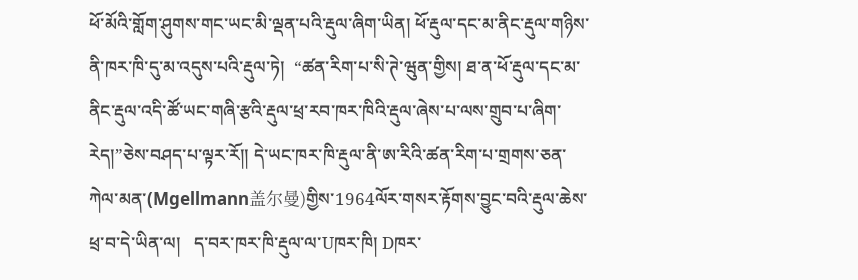ཕོ་མོའི་གློག་ཤུགས་གང་ཡང་མི་ལྡན་པའི་རྡུལ་ཞིག་ཡིན། ཕོ་རྡུལ་དང་མ་ནིང་རྡུལ་གཉིས་ནི་ཁར་ཁི་དུ་མ་འདུས་པའི་རྡུལ་ཏེ།  “ཚན་རིག་པ་སི་ཊེ་ཝུན་གྱིས། ཐ་ན་ཕོ་རྡུལ་དང་མ་ནིང་རྡུལ་འདི་ཚོ་ཡང་གཞི་རྩའི་རྡུལ་ཕྲ་རབ་ཁར་ཁིའི་རྡུལ་ཞེས་པ་ལས་གྲུབ་པ་ཞིག་རེད།”ཅེས་བཤད་པ་ལྟར་རོ།། དེ་ཡང་ཁར་ཁི་རྡུལ་ནི་ཨ་རིའི་ཚན་རིག་པ་གྲགས་ཅན་ཀེལ་མན་(Mgellmann盖尔曼)གྱིས་1964ལོར་གསར་རྟོགས་བྱུང་བའི་རྡུལ་ཆེས་ཕྲ་བ་དེ་ཡིན་ལ།   ད་བར་ཁར་ཁི་རྡུལ་ལ་Uཁར་ཁི། Dཁར་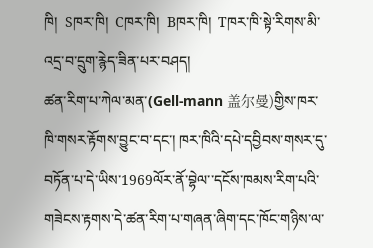ཁི།  Sཁར་ཁི།  Cཁར་ཁི།  Bཁར་ཁི།  Tཁར་ཁི་སྟེ་རིགས་མི་འདྲ་བ་དྲུག་རྙེད་ཟིན་པར་བཤད།
ཚན་རིག་པ་ཀེལ་མན་(Gell-mann 盖尔曼)གྱིས་ཁར་ཁི་གསར་རྟོགས་བྱུང་བ་དང་། ཁར་ཁིའི་དཔེ་དབྱིབས་གསར་དུ་བཏོན་པ་དེ་ཡིས་1969ལོར་ནོ་བྷེལ་་དངོས་ཁམས་རིག་པའི་གཟེངས་རྟགས་དེ་ཚན་རིག་པ་གཞན་ཞིག་དང་ཁོང་གཉིས་ལ་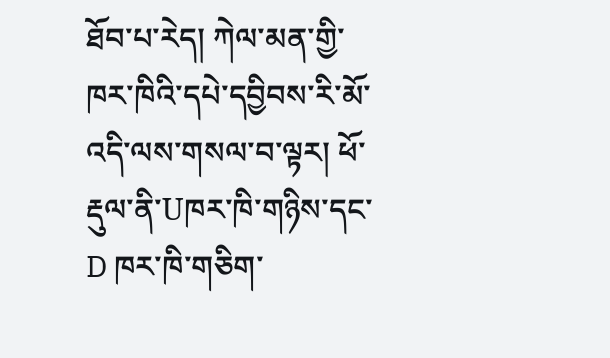ཐོབ་པ་རེད། ཀེལ་མན་གྱི་ཁར་ཁིའི་དཔེ་དབྱིབས་རི་མོ་འདི་ལས་གསལ་བ་ལྟར། ཕོ་རྡུལ་ནི་Uཁར་ཁི་གཉིས་དང་D ཁར་ཁི་གཅིག་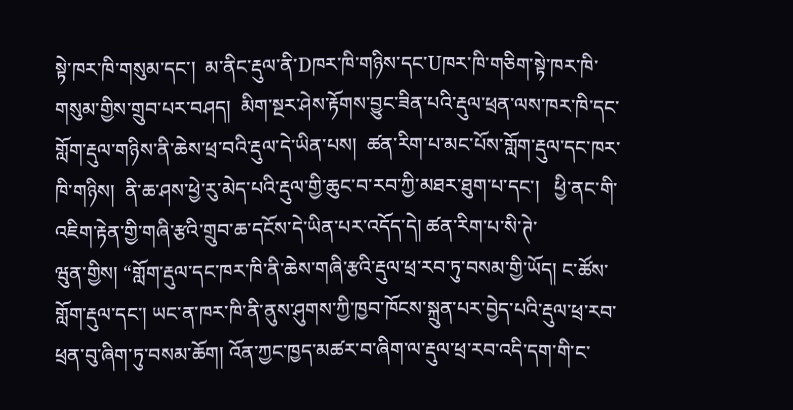སྟེ་ཁར་ཁི་གསུམ་དང་།  མ་ནིང་རྡུལ་ནི་Dཁར་ཁི་གཉིས་དང་Uཁར་ཁི་གཅིག་སྟེ་ཁར་ཁི་གསུམ་གྱིས་གྲུབ་པར་བཤད།  མིག་སྔར་ཤེས་རྟོགས་བྱུང་ཟིན་པའི་རྡུལ་ཕྲན་ལས་ཁར་ཁི་དང་གློག་རྡུལ་གཉིས་ནི་ཆེས་ཕྲ་བའི་རྡུལ་དེ་ཡིན་པས།  ཚན་རིག་པ་མང་པོས་གློག་རྡུལ་དང་ཁར་ཁི་གཉིས།  ནི་ཆ་ཤས་ཕྱེ་རུ་མེད་པའི་རྡུལ་གྱི་ཆུང་བ་རབ་ཀྱི་མཐར་ཐུག་པ་དང་།   ཕྱི་ནང་གི་འཇིག་རྟེན་གྱི་གཞི་རྩའི་གྲུབ་ཆ་དངོས་དེ་ཡིན་པར་འདོད་དེ། ཚན་རིག་པ་སི་ཊེ་
ཝུན་གྱིས། “གློག་རྡུལ་དང་ཁར་ཁི་ནི་ཆེས་གཞི་རྩའི་རྡུལ་ཕྲ་རབ་ཏུ་བསམ་གྱི་ཡོད། ང་ཚོས་གློག་རྡུལ་དང་། ཡང་ན་ཁར་ཁི་ནི་ནུས་ཤུགས་ཀྱི་ཁྱབ་ཁོངས་སྐྲུན་པར་བྱེད་པའི་རྡུལ་ཕྲ་རབ་ཕྲན་བུ་ཞིག་ཏུ་བསམ་ཆོག། འོན་ཀྱང་ཁྱད་མཚར་བ་ཞིག་ལ་རྡུལ་ཕྲ་རབ་འདི་དག་གི་ང་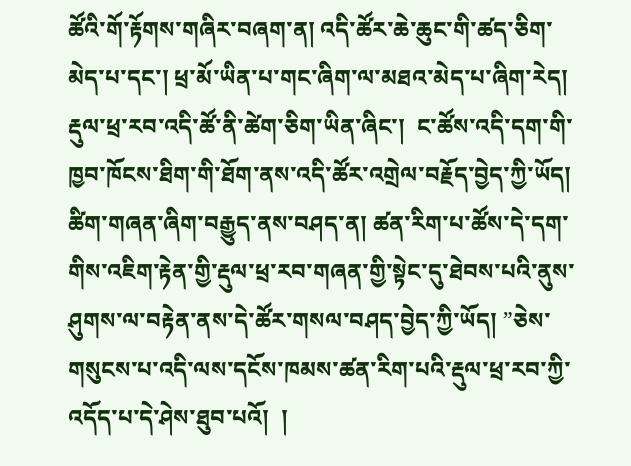ཚོའི་གོ་རྟོགས་གཞིར་བཞག་ན། འདི་ཚོར་ཆེ་ཆུང་གི་ཚད་ཅིག་མེད་པ་དང་། ཕྲ་མོ་ཡིན་པ་གང་ཞིག་ལ་མཐའ་མེད་པ་ཞིག་རེད། རྡུལ་ཕྲ་རབ་འདི་ཚོ་ནི་ཚེག་ཅིག་ཡིན་ཞིང་།  ང་ཚོས་འདི་དག་གི་ཁྱབ་ཁོངས་ཐིག་གི་ཐོག་ནས་འདི་ཚོར་འགྲེལ་བརྗོད་བྱེད་ཀྱི་ཡོད།  ཚིག་གཞན་ཞིག་བརྒྱུད་ནས་བཤད་ན། ཚན་རིག་པ་ཚོས་དེ་དག་གིས་འཇིག་རྟེན་གྱི་རྡུལ་ཕྲ་རབ་གཞན་གྱི་སྟེང་དུ་ཐེབས་པའི་ནུས་ཤུགས་ལ་བརྟེན་ནས་དེ་ཚོར་གསལ་བཤད་བྱེད་ཀྱི་ཡོད། ”ཅེས་གསུངས་པ་འདི་ལས་དངོས་ཁམས་ཚན་རིག་པའི་རྡུལ་ཕྲ་རབ་ཀྱི་འདོད་པ་དེ་ཤེས་ཐུབ་པའོ།  །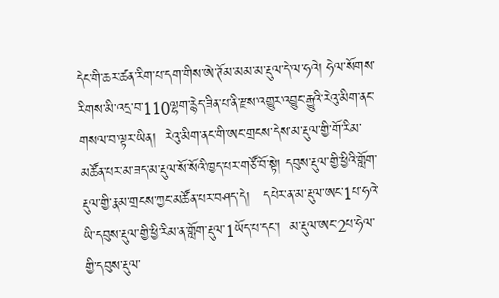དེང་གི་ཆར་ཚན་རིག་པ་དག་གིས་ཨེ་ཊོམ་མམ་མ་རྡུལ་དེ་ལ་ཧའེ། ཧེལ་སོགས་རིགས་མི་འདྲ་བ་110ལྷག་རྙེད་ཟིན་པ་ནི་རྫས་འགྱུར་འབྱུང་རྒྱུའི་རེའུ་མིག་ནང་གསལ་བ་ལྟར་ཡིན།  རེའུ་མིག་ནང་གི་ཨང་གྲངས་དེས་མ་རྡུལ་གྱི་གོ་རིམ་མཚོན་པར་མ་ཟད་མ་རྡུལ་སོ་སོའི་ཁྱད་པར་གཙོ་བོ་སྟེ། དབུས་རྡུལ་གྱི་ཕྱིའི་གློག་རྡུལ་གྱི་རྣམ་གྲངས་ཀྱང་མཚོན་པར་བཤད་དེ།   དཔེར་ན་མ་རྡུལ་ཨང་1པ་ཧའེ་ཡི་དབུས་རྡུལ་གྱི་ཕྱི་རིམ་ན་གློག་རྡུལ་1ཡོད་པ་དང་།  མ་རྡུལ་ཨང་2པ་ཧེལ་གྱི་དབུས་རྡུལ་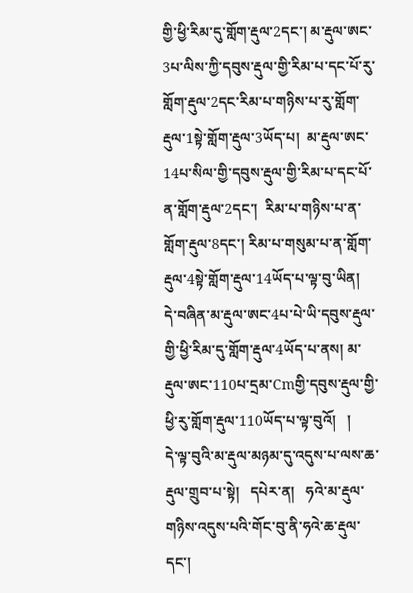གྱི་ཕྱི་རིམ་དུ་གློག་རྡུལ་2དང་། མ་རྡུལ་ཨང་3པ་ལིས་ཀྱི་དབུས་རྡུལ་གྱི་རིམ་པ་དང་པོ་རུ་གློག་རྡུལ་2དང་རིམ་པ་གཉིས་པ་རུ་གློག་རྡུལ་1སྟེ་གློག་རྡུལ་3ཡོད་པ།  མ་རྡུལ་ཨང་14པ་སིལ་གྱི་དབུས་རྡུལ་གྱི་རིམ་པ་དང་པོ་ན་གློག་རྡུལ་2དང་།  རིམ་པ་གཉིས་པ་ན་གློག་རྡུལ་8དང་། རིམ་པ་གསུམ་པ་ན་གློག་རྡུལ་4སྟེ་གློག་རྡུལ་14ཡོད་པ་ལྟ་བུ་ཡིན།   དེ་བཞིན་མ་རྡུལ་ཨང་4པ་པེ་ཡི་དབུས་རྡུལ་གྱི་ཕྱི་རིམ་དུ་གློག་རྡུལ་4ཡོད་པ་ནས། མ་རྡུལ་ཨང་110པ་དྲམ་Cmགྱི་དབུས་རྡུལ་གྱི་ཕྱི་རུ་གློག་རྡུལ་110ཡོད་པ་ལྟ་བུའོ།   །
དེ་ལྟ་བུའི་མ་རྡུལ་མཉམ་དུ་འདུས་པ་ལས་ཆ་རྡུལ་གྲུབ་པ་སྟེ།   དཔེར་ན།   ཧའེ་མ་རྡུལ་གཉིས་འདུས་པའི་གོང་བུ་ནི་ཧའེ་ཆ་རྡུལ་དང་།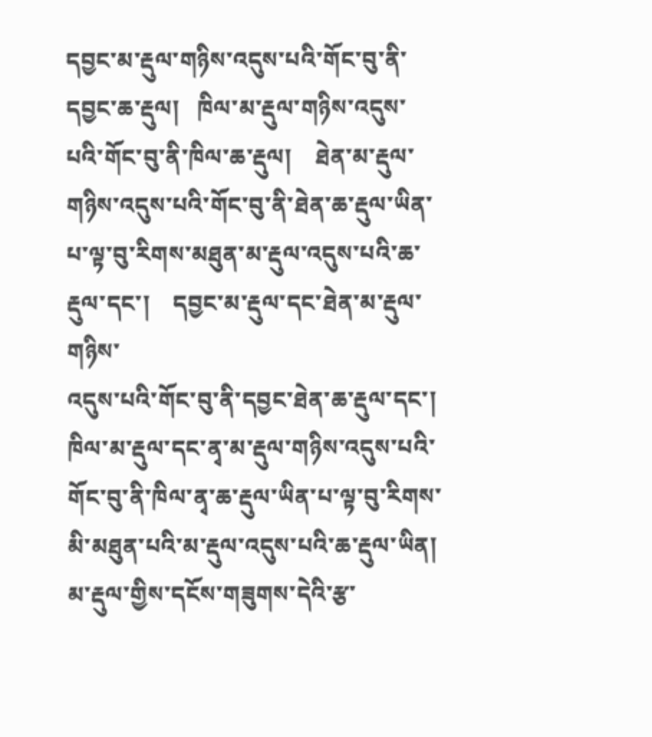དབྱང་མ་རྡུལ་གཉིས་འདུས་པའི་གོང་བུ་ནི་དབྱང་ཆ་རྡུལ།   ཁིལ་མ་རྡུལ་གཉིས་འདུས་པའི་གོང་བུ་ནི་ཁིལ་ཆ་རྡུལ།    ཐེན་མ་རྡུལ་གཉིས་འདུས་པའི་གོང་བུ་ནི་ཐེན་ཆ་རྡུལ་ཡིན་པ་ལྟ་བུ་རིགས་མཐུན་མ་རྡུལ་འདུས་པའི་ཆ་རྡུལ་དང་།    དབྱང་མ་རྡུལ་དང་ཐེན་མ་རྡུལ་གཉིས་
འདུས་པའི་གོང་བུ་ནི་དབྱང་ཐེན་ཆ་རྡུལ་དང་།   ཁིལ་མ་རྡུལ་དང་ནྭ་མ་རྡུལ་གཉིས་འདུས་པའི་གོང་བུ་ནི་ཁིལ་ནྭ་ཆ་རྡུལ་ཡིན་པ་ལྟ་བུ་རིགས་མི་མཐུན་པའི་མ་རྡུལ་འདུས་པའི་ཆ་རྡུལ་ཡིན།   མ་རྡུལ་གྱིས་དངོས་གཟུགས་དེའི་རྩ་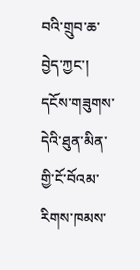བའི་གྲུབ་ཆ་བྱེད་ཀྱང་།   དངོས་གཟུགས་དེའི་ཐུན་མིན་གྱི་ངོ་བོའམ་རིགས་ཁམས་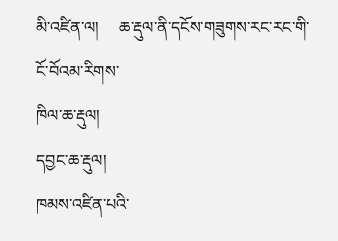མི་འཛིན་ལ།     ཆ་རྡུལ་ནི་དངོས་གཟུགས་རང་རང་གི་ངོ་བོའམ་རིགས་
ཁིལ་ཆ་རྡུལ།
དབྱང་ཆ་རྡུལ།
ཁམས་འཛིན་པའི་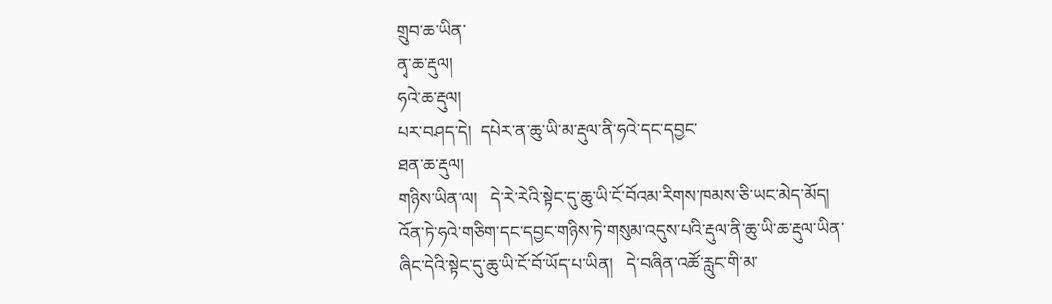གྲུབ་ཆ་ཡིན་
ནྭ་ཆ་རྡུལ།
ཧའེ་ཆ་རྡུལ།
པར་བཤད་དེ།  དཔེར་ན་ཆུ་ཡི་མ་རྡུལ་ནི་ཧའེ་དང་དབྱང་
ཐན་ཆ་རྡུལ།
གཉིས་ཡིན་ལ།   དེ་རེ་རེའི་སྟེང་དུ་ཆུ་ཡི་ངོ་བོའམ་རིགས་ཁམས་ཅི་ཡང་མེད་མོད།   འོན་ཏེ་ཧའེ་གཅིག་དང་དབྱང་གཉིས་ཏེ་གསུམ་འདུས་པའི་རྡུལ་ནི་ཆུ་ཡི་ཆ་རྡུལ་ཡིན་ཞིང་དེའི་སྟེང་དུ་ཆུ་ཡི་ངོ་བོ་ཡོད་པ་ཡིན།   དེ་བཞིན་འཚོ་རླུང་གི་མ་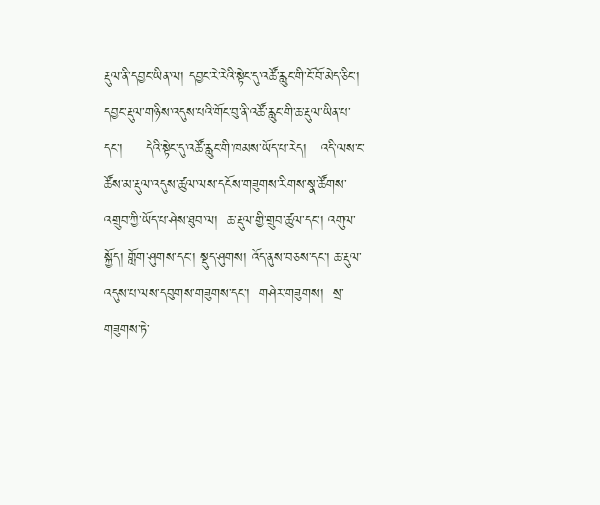རྡུལ་ནི་དབྱང་ཡིན་ལ། དབྱང་རེ་རེའི་སྟེང་དུ་འཚོ་རླུང་གི་ངོ་བོ་མེད་ཅིང་།   དབྱང་རྡུལ་གཉིས་འདུས་པའི་གོང་བུ་ནི་འཚོ་རླུང་གི་ཆ་རྡུལ་ཡིན་པ་དང་།     དེའི་སྟེང་དུ་འཚོ་རླུང་གི་ཁམས་ཡོད་པ་རེད།   འདི་ལས་ང་ཚོས་མ་རྡུལ་འདུས་ཚུལ་ལས་དངོས་གཟུགས་རིགས་སྣ་ཚོགས་འགྲུབ་ཀྱི་ཡོད་པ་ཤེས་ཐུབ་ལ།  ཆ་རྡུལ་གྱི་གྲུབ་ཚུལ་དང་། འགུལ་སྐྱོད། གློག་ཤུགས་དང་། སྡུད་ཤུགས། འོད་ནུས་བཅས་དང་། ཆ་རྡུལ་འདུས་པ་ལས་དབུགས་གཟུགས་དང་།  གཤེར་གཟུགས།  སྲ་གཟུགས་ཏེ་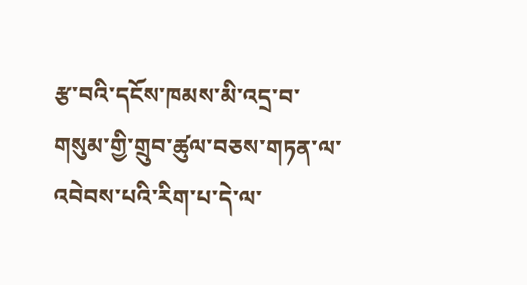རྩ་བའི་དངོས་ཁམས་མི་འདྲ་བ་གསུམ་གྱི་གྲུབ་ཚུལ་བཅས་གཏན་ལ་འབེབས་པའི་རིག་པ་དེ་ལ་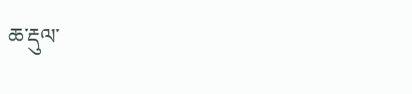ཆ་རྡུལ་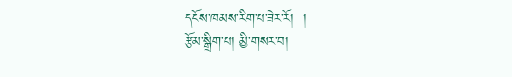དངོས་ཁམས་རིག་པ་ཟེར་རོ།  །
རྩོམ་སྒྲིག་པ། མྱི་གསར་བ།